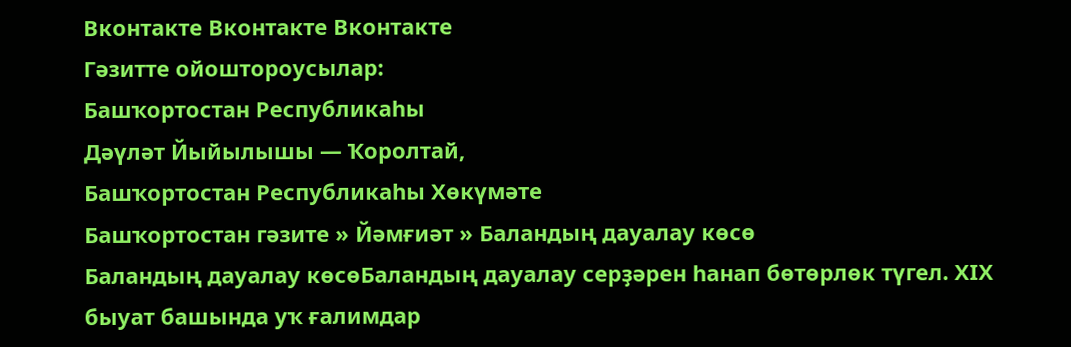Вконтакте Вконтакте Вконтакте
Гәзитте ойоштороусылар:
Башҡортостан Республикаһы
Дәүләт Йыйылышы — Ҡоролтай,
Башҡортостан Республикаһы Хөкүмәте
Башҡортостан гәзите » Йәмғиәт » Баландың дауалау көсө
Баландың дауалау көсөБаландың дауалау серҙәрен һанап бөтөрлөк түгел. ХIХ быуат башында уҡ ғалимдар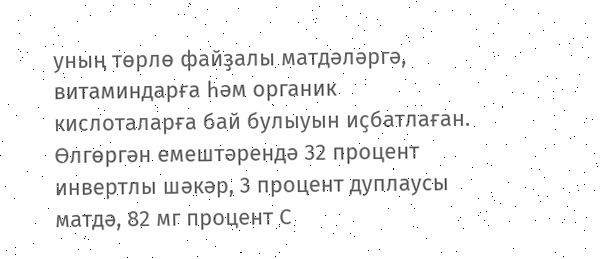уның төрлө файҙалы матдәләргә, витаминдарға һәм органик кислоталарға бай булыуын иҫбатлаған. Өлгөргән емештәрендә 32 процент инвертлы шәкәр, 3 процент дуплаусы матдә, 82 мг процент С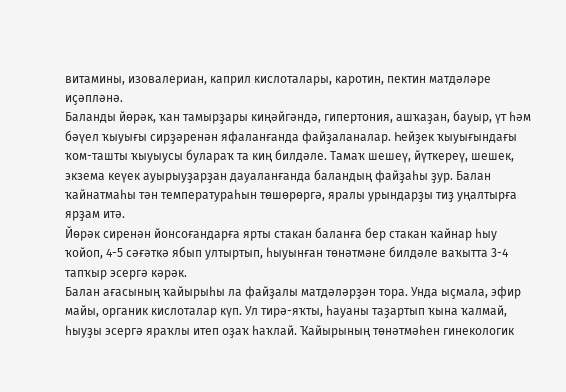витамины, изовалериан, каприл кислоталары, каротин, пектин матдәләре иҫәпләнә.
Баланды йөрәк, ҡан тамырҙары киңәйгәндә, гипертония, ашҡаҙан, бауыр, үт һәм бәүел ҡыуығы сирҙәренән яфаланғанда файҙаланалар. Һейҙек ҡыуығындағы ҡом-ташты ҡыуыусы булараҡ та киң билдәле. Тамаҡ шешеү, йүткереү, шешек, экзема кеүек ауырыуҙарҙан дауаланғанда баландың файҙаһы ҙур. Балан ҡайнатмаһы тән температураһын төшөрөргә, яралы урындарҙы тиҙ уңалтырға ярҙам итә.
Йөрәк сиренән йонсоғандарға ярты стакан баланға бер стакан ҡайнар һыу ҡойоп, 4-5 сәғәткә ябып ултыртып, һыуынған төнәтмәне билдәле ваҡытта 3-4 тапҡыр эсергә кәрәк.
Балан ағасының ҡайырыһы ла файҙалы матдәләрҙән тора. Унда ыҫмала, эфир майы, органик кислоталар күп. Ул тирә-яҡты, һауаны таҙартып ҡына ҡалмай, һыуҙы эсергә яраҡлы итеп оҙаҡ һаҡлай. Ҡайырының төнәтмәһен гинекологик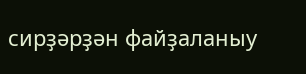сирҙәрҙән файҙаланыу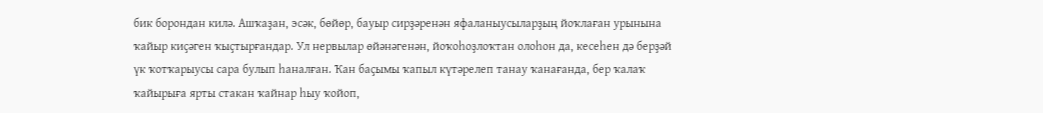бик борондан килә. Ашҡаҙан, эсәк, бөйөр, бауыр сирҙәренән яфаланыусыларҙың йоҡлаған урынына ҡайыр киҫәген ҡыҫтырғандар. Ул нервылар өйәнәгенән, йоҡоһоҙлоҡтан олоһон да, кесеһен дә берҙәй үк ҡотҡарыусы сара булып һаналған. Ҡан баҫымы ҡапыл күтәрелеп танау ҡанағанда, бер ҡалаҡ ҡайырыға ярты стакан ҡайнар һыу ҡойоп,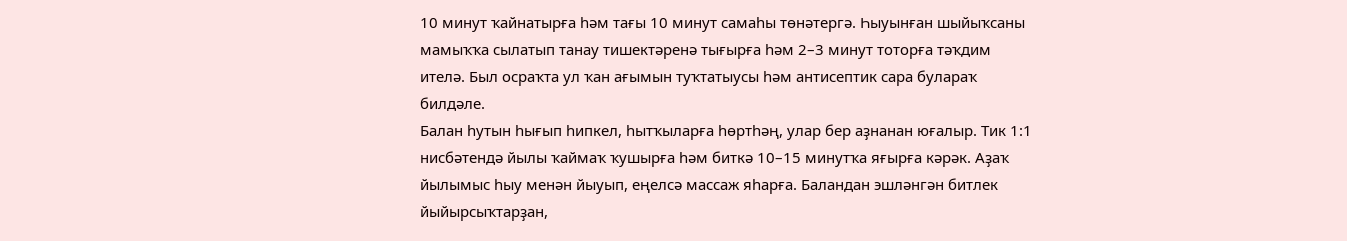10 минут ҡайнатырға һәм тағы 10 минут самаһы төнәтергә. Һыуынған шыйыҡсаны мамыҡҡа сылатып танау тишектәренә тығырға һәм 2–3 минут тоторға тәҡдим ителә. Был осраҡта ул ҡан ағымын туҡтатыусы һәм антисептик сара булараҡ билдәле.
Балан һутын һығып һипкел, һытҡыларға һөртһәң, улар бер аҙнанан юғалыр. Тик 1:1 нисбәтендә йылы ҡаймаҡ ҡушырға һәм биткә 10–15 минутҡа яғырға кәрәк. Аҙаҡ йылымыс һыу менән йыуып, еңелсә массаж яһарға. Баландан эшләнгән битлек йыйырсыҡтарҙан,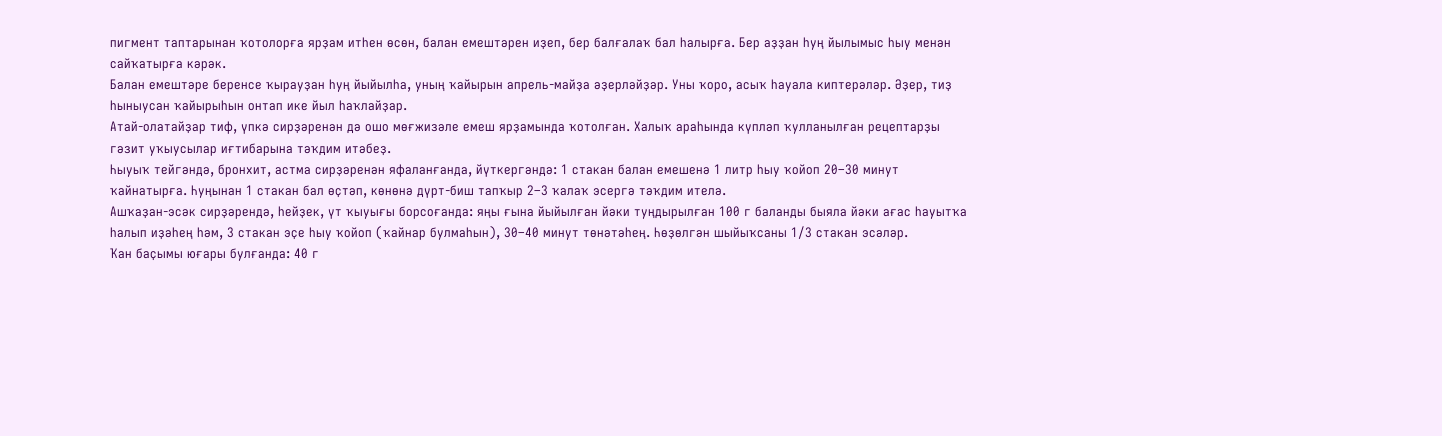пигмент таптарынан ҡотолорға ярҙам итһен өсөн, балан емештәрен иҙеп, бер балғалаҡ бал һалырға. Бер аҙҙан һуң йылымыс һыу менән сайҡатырға кәрәк.
Балан емештәре беренсе ҡырауҙан һуң йыйылһа, уның ҡайырын апрель-майҙа әҙерләйҙәр. Уны ҡоро, асыҡ һауала киптерәләр. Әҙер, тиҙ һыныусан ҡайырыһын онтап ике йыл һаҡлайҙар.
Атай-олатайҙар тиф, үпкә сирҙәренән дә ошо мөғжизәле емеш ярҙамында ҡотолған. Халыҡ араһында күпләп ҡулланылған рецептарҙы гәзит уҡыусылар иғтибарына тәҡдим итәбеҙ.
Һыуыҡ тейгәндә, бронхит, астма сирҙәренән яфаланғанда, йүткергәндә: 1 стакан балан емешенә 1 литр һыу ҡойоп 20–30 минут ҡайнатырға. Һуңынан 1 стакан бал өҫтәп, көнөнә дүрт-биш тапҡыр 2–3 ҡалаҡ эсергә тәҡдим ителә.
Ашҡаҙан-эсәк сирҙәрендә, һейҙек, үт ҡыуығы борсоғанда: яңы ғына йыйылған йәки туңдырылған 100 г баланды быяла йәки ағас һауытҡа һалып иҙәһең һәм, 3 стакан эҫе һыу ҡойоп (ҡайнар булмаһын), 30–40 минут төнәтәһең. Һөҙөлгән шыйыҡсаны 1/3 стакан эсәләр.
Ҡан баҫымы юғары булғанда: 40 г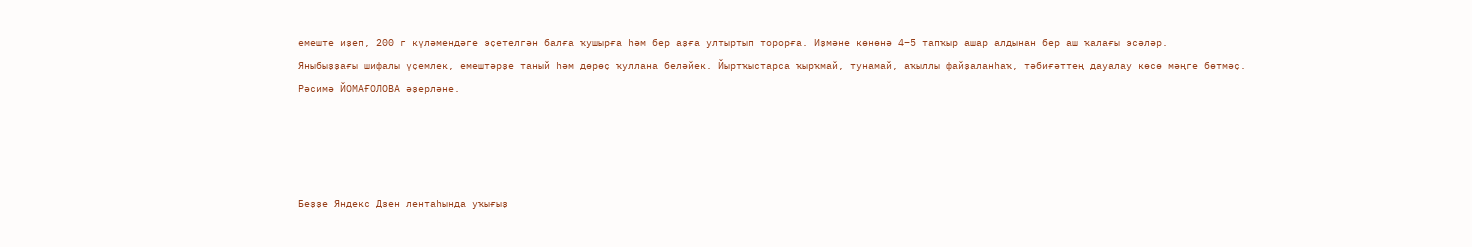емеште иҙеп, 200 г күләмендәге эҫетелгән балға ҡушырға һәм бер аҙға ултыртып торорға. Иҙмәне көнөнә 4–5 тапҡыр ашар алдынан бер аш ҡалағы эсәләр.
Яныбыҙҙағы шифалы үҫемлек, емештәрҙе таный һәм дөрөҫ ҡуллана беләйек. Йыртҡыстарса ҡырҡмай, тунамай, аҡыллы файҙаланһаҡ, тәбиғәттең дауалау көсө мәңге бөтмәҫ.
Рәсимә ЙОМАҒОЛОВА әҙерләне.




Беҙҙе Яндекс Дзен лентаһында уҡығыҙ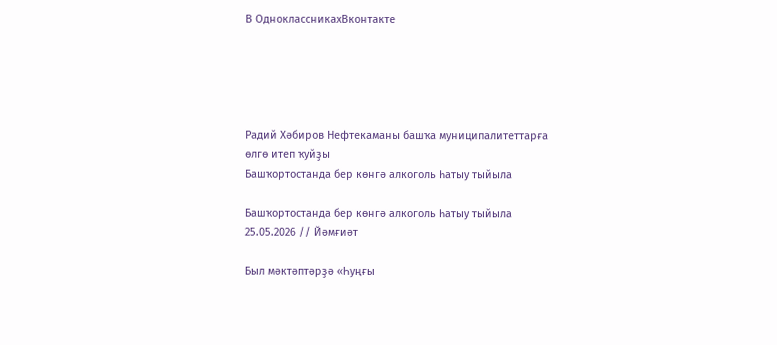В ОдноклассникахВконтакте





Радий Хәбиров Нефтекаманы башҡа муниципалитеттарға өлгө итеп ҡуйҙы
Башҡортостанда бер көнгә алкоголь һатыу тыйыла

Башҡортостанда бер көнгә алкоголь һатыу тыйыла 25.05.2026 // Йәмғиәт

Был мәктәптәрҙә «Һуңғы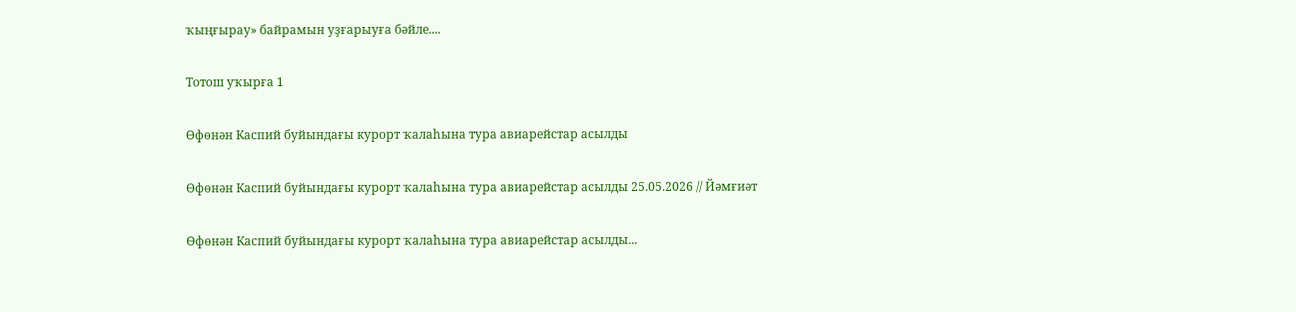ҡыңғырау» байрамын уҙғарыуға бәйле....

Тотош уҡырға 1

Өфөнән Каспий буйындағы курорт ҡалаһына тура авиарейстар асылды

Өфөнән Каспий буйындағы курорт ҡалаһына тура авиарейстар асылды 25.05.2026 // Йәмғиәт

Өфөнән Каспий буйындағы курорт ҡалаһына тура авиарейстар асылды...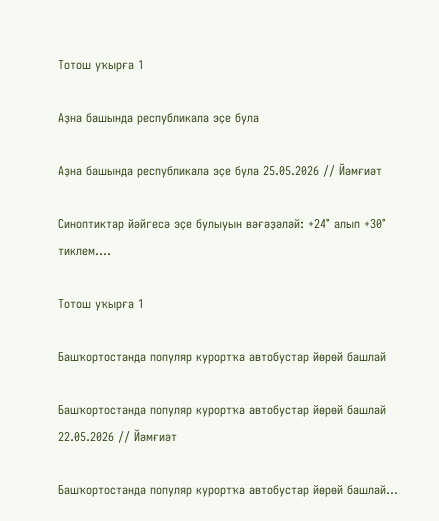Тотош уҡырға 1

Аҙна башында республикала эҫе була

Аҙна башында республикала эҫе була 25.05.2026 // Йәмғиәт

Синоптиктар йәйгесә эҫе булыуын вәғәҙәләй: +24° алып +30° тиклем....

Тотош уҡырға 1

Башҡортостанда популяр курортҡа автобустар йөрөй башлай

Башҡортостанда популяр курортҡа автобустар йөрөй башлай 22.05.2026 // Йәмғиәт

Башҡортостанда популяр курортҡа автобустар йөрөй башлай...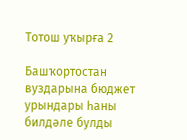Тотош уҡырға 2

Башҡортостан вуздарына бюджет урындары һаны билдәле булды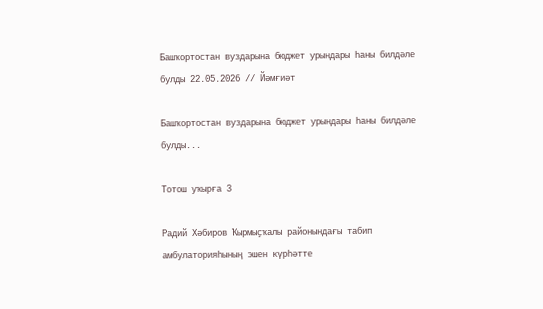Башҡортостан вуздарына бюджет урындары һаны билдәле булды 22.05.2026 // Йәмғиәт

Башҡортостан вуздарына бюджет урындары һаны билдәле булды...

Тотош уҡырға 3

Радий Хәбиров Ҡырмыҫҡалы районындағы табип амбулаторияһының эшен күрһәтте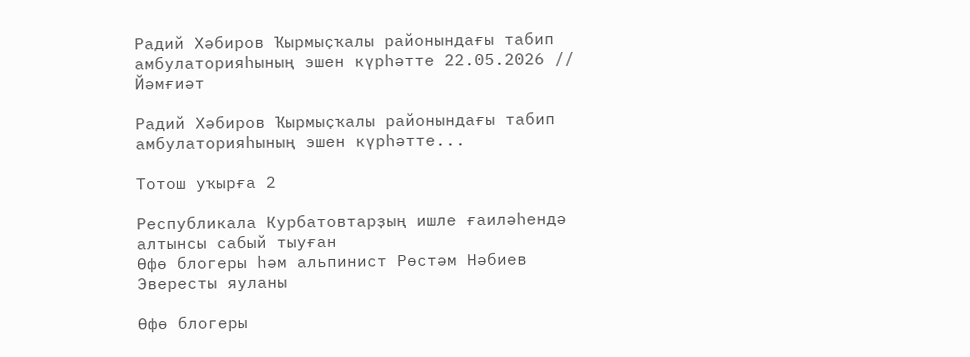Радий Хәбиров Ҡырмыҫҡалы районындағы табип амбулаторияһының эшен күрһәтте 22.05.2026 // Йәмғиәт

Радий Хәбиров Ҡырмыҫҡалы районындағы табип амбулаторияһының эшен күрһәтте...

Тотош уҡырға 2

Республикала Курбатовтарҙың ишле ғаиләһендә алтынсы сабый тыуған
Өфө блогеры һәм альпинист Рөстәм Нәбиев Эвересты яуланы

Өфө блогеры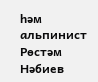һәм альпинист Рөстәм Нәбиев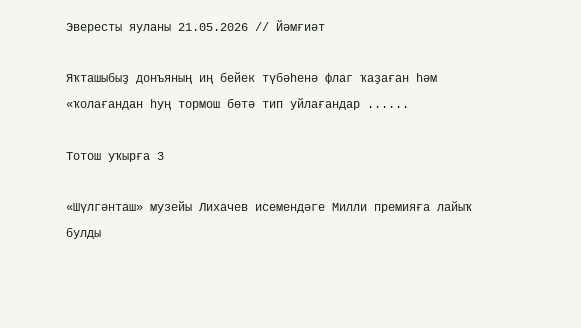Эвересты яуланы 21.05.2026 // Йәмғиәт

Яҡташыбыҙ донъяның иң бейек түбәһенә флаг ҡаҙаған һәм «ҡолағандан һуң тормош бөтә тип уйлағандар ......

Тотош уҡырға 3

«Шүлгәнташ» музейы Лихачев исемендәге Милли премияға лайыҡ булды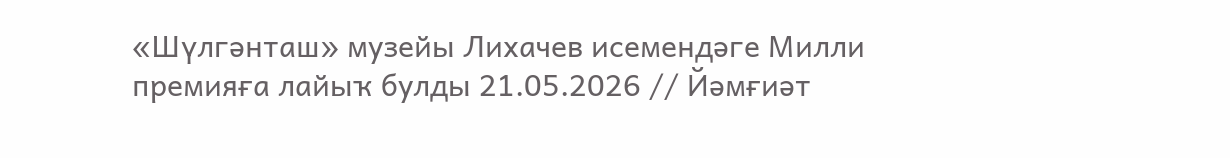«Шүлгәнташ» музейы Лихачев исемендәге Милли премияға лайыҡ булды 21.05.2026 // Йәмғиәт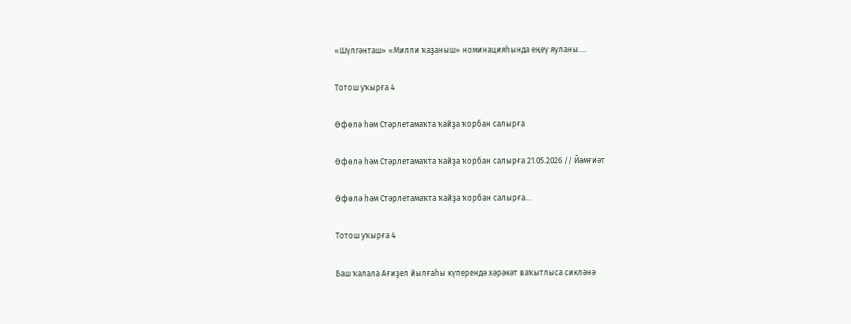«Шүлгәнташ» «Милли ҡаҙаныш» номинацияһында еңеү яуланы....

Тотош уҡырға 4

Өфөлә һәм Стәрлетамаҡта ҡайҙа ҡорбан салырға

Өфөлә һәм Стәрлетамаҡта ҡайҙа ҡорбан салырға 21.05.2026 // Йәмғиәт

Өфөлә һәм Стәрлетамаҡта ҡайҙа ҡорбан салырға...

Тотош уҡырға 4

Баш ҡалала Ағиҙел йылғаһы күперендә хәрәкәт ваҡытлыса сикләнә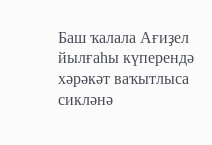Баш ҡалала Ағиҙел йылғаһы күперендә хәрәкәт ваҡытлыса сикләнә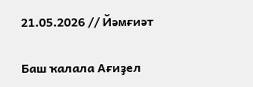21.05.2026 // Йәмғиәт

Баш ҡалала Ағиҙел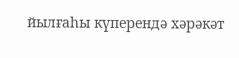йылғаһы күперендә хәрәкәт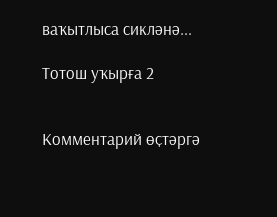ваҡытлыса сикләнә...

Тотош уҡырға 2


Комментарий өҫтәргә